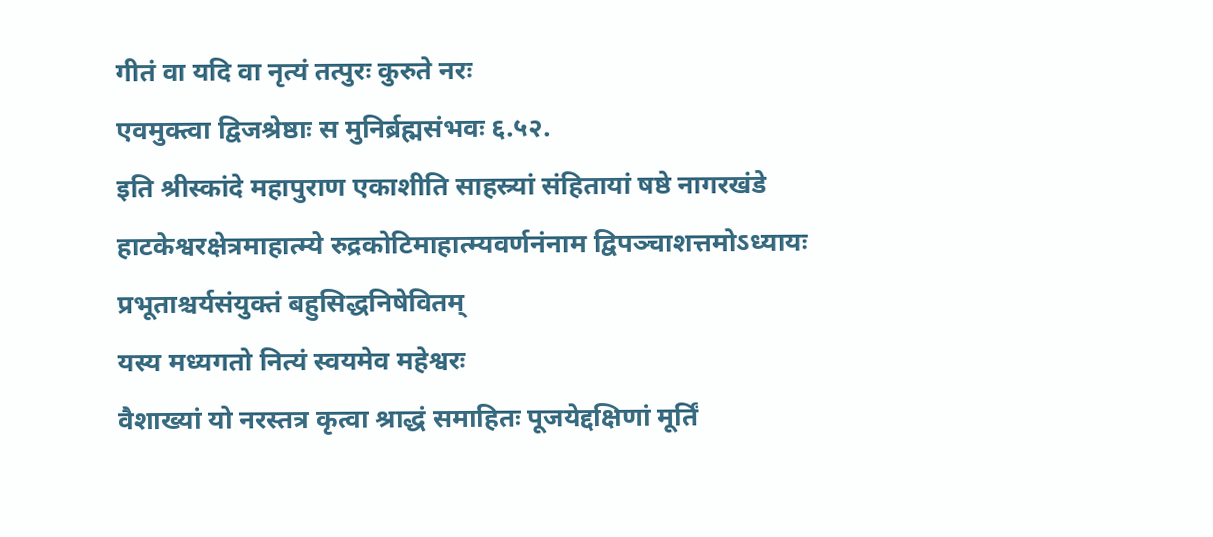गीतं वा यदि वा नृत्यं तत्पुरः कुरुते नरः
एवमुक्त्वा द्विजश्रेष्ठाः स मुनिर्ब्रह्मसंभवः ६.५२.
इति श्रीस्कांदे महापुराण एकाशीति साहस्र्यां संहितायां षष्ठे नागरखंडे हाटकेश्वरक्षेत्रमाहात्म्ये रुद्रकोटिमाहात्म्यवर्णनंनाम द्विपञ्चाशत्तमोऽध्यायः
प्रभूताश्चर्यसंयुक्तं बहुसिद्धनिषेवितम्
यस्य मध्यगतो नित्यं स्वयमेव महेश्वरः
वैशाख्यां यो नरस्तत्र कृत्वा श्राद्धं समाहितः पूजयेद्दक्षिणां मूर्तिं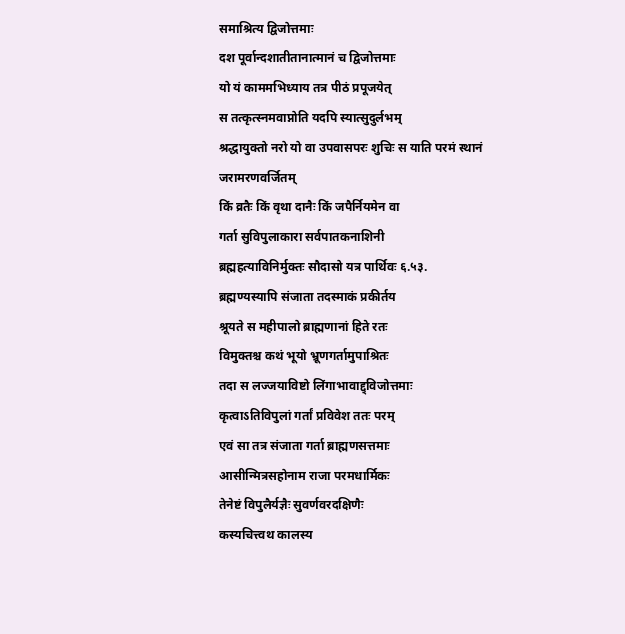समाश्रित्य द्विजोत्तमाः
दश पूर्वान्दशातीतानात्मानं च द्विजोत्तमाः
यो यं काममभिध्याय तत्र पीठं प्रपूजयेत्
स तत्कृत्स्नमवाप्नोति यदपि स्यात्सुदुर्लभम्
श्रद्धायुक्तो नरो यो वा उपवासपरः शुचिः स याति परमं स्थानं जरामरणवर्जितम्
किं व्रतैः किं वृथा दानैः किं जपैर्नियमेन वा
गर्ता सुविपुलाकारा सर्वपातकनाशिनी
ब्रह्महत्याविनिर्मुक्तः सौदासो यत्र पार्थिवः ६.५३.
ब्रह्मण्यस्यापि संजाता तदस्माकं प्रकीर्तय
श्रूयते स महीपालो ब्राह्मणानां हिते रतः
विमुक्तश्च कथं भूयो भ्रूणगर्तामुपाश्रितः
तदा स लज्जयाविष्टो लिंगाभावाद्द्विजोत्तमाः
कृत्वाऽतिविपुलां गर्तां प्रविवेश ततः परम्
एवं सा तत्र संजाता गर्ता ब्राह्मणसत्तमाः
आसीन्मित्रसहोनाम राजा परमधार्मिकः
तेनेष्टं विपुलैर्यज्ञैः सुवर्णवरदक्षिणैः
कस्यचित्त्वथ कालस्य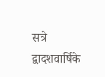सत्रे द्वादशवार्षिके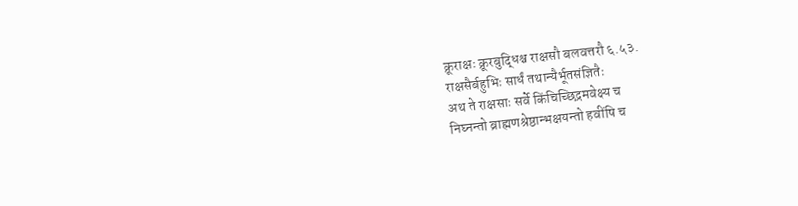क्रूराक्षः क्रूरबुद्धिश्च राक्षसौ बलवत्तरौ ६.५३.
राक्षसैर्बहुभिः सार्धं तथान्यैर्भूतसंज्ञितैः
अथ ते राक्षसाः सर्वे किंचिच्छिद्रमवेक्ष्य च
निघ्नन्तो ब्राह्मणश्रेष्ठान्भक्षयन्तो हवींषि च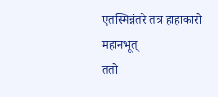एतस्मिन्नंतरे तत्र हाहाकारो महानभूत्
ततो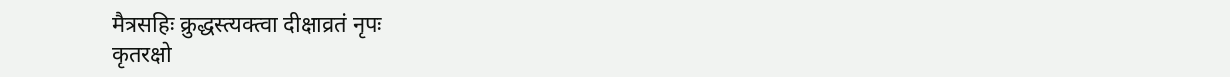मैत्रसहिः क्रुद्धस्त्यक्त्वा दीक्षाव्रतं नृपः
कृतरक्षो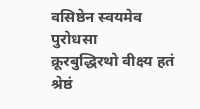वसिष्ठेन स्वयमेव पुरोधसा
क्रूरबुद्धिरथो वीक्ष्य हतं श्रेष्ठं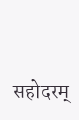सहोदरम्